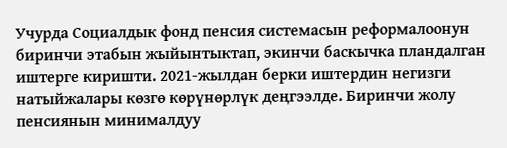Учурда Социалдык фонд пенсия системасын реформалоонун биринчи этабын жыйынтыктап, экинчи баскычка пландалган иштерге киришти. 2021-жылдан берки иштердин негизги натыйжалары көзгө көрүнөрлүк деңгээлде. Биринчи жолу пенсиянын минималдуу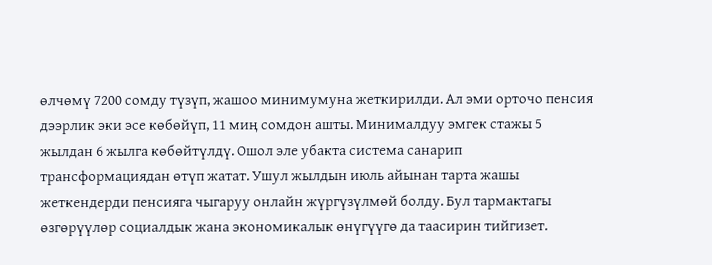өлчөмү 7200 сомду түзүп, жашоо минимумуна жеткирилди. Ал эми орточо пенсия дээрлик эки эсе көбөйүп, 11 миң сомдон ашты. Минималдуу эмгек стажы 5 жылдан 6 жылга көбөйтүлдү. Ошол эле убакта система санарип трансформациядан өтүп жатат. Ушул жылдын июль айынан тарта жашы жеткендерди пенсияга чыгаруу онлайн жүргүзүлмөй болду. Бул тармактагы өзгөрүүлөр социалдык жана экономикалык өнүгүүгө да таасирин тийгизет.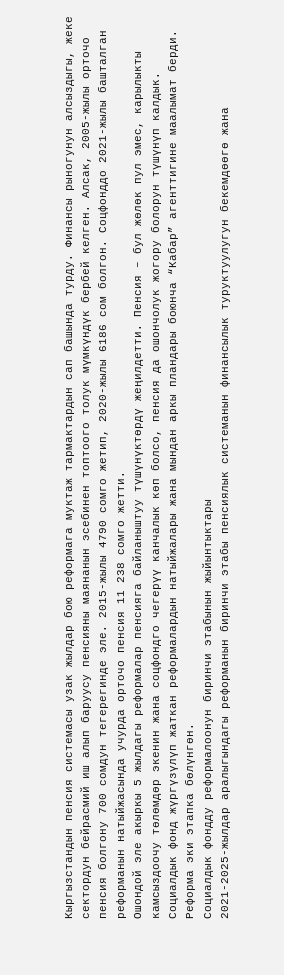Кыргызстандын пенсия системасы узак жылдар бою реформага муктаж тармактардын сап башында турду. Финансы рыногунун алсыздыгы, жеке сектордун бейрасмий иш алып баруусу пенсияны маянанын эсебинен топтоого толук мүмкүндүк бербей келген. Алсак, 2005-жылы орточо пенсия болгону 700 сомдун тегерегинде эле. 2015-жылы 4790 сомго жетип, 2020-жылы 6186 сом болгон. Соцфонддо 2021-жылы башталган реформанын натыйжасында учурда орточо пенсия 11 238 сомго жетти.
Ошондой эле акыркы 5 жылдагы реформалар пенсияга байланыштуу түшүнүктөрдү жеңилдетти. Пенсия – бул жөлөк пул эмес, карылыкты камсыздоочу төлөмдөр экенин жана соцфондго чегерүү канчалык көп болсо, пенсия да ошончолук жогору болорун түшүнүп калдык.
Социалдык фонд жүргүзүлүп жаткан реформалардын натыйжалары жана мындан аркы пландары боюнча “Кабар” агенттигине маалымат берди. Реформа эки этапка бөлүнгөн.
Социалдык фондду реформалоонун биринчи этабынын жыйынтыктары
2021-2025-жылдар аралыгындагы реформанын биринчи этабы пенсиялык системанын финансылык туруктуулугун бекемдөөгө жана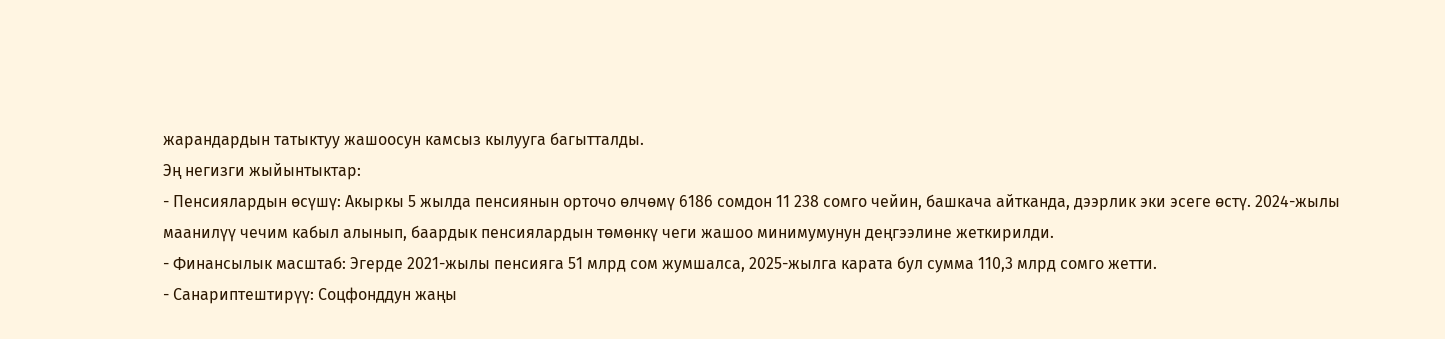жарандардын татыктуу жашоосун камсыз кылууга багытталды.
Эң негизги жыйынтыктар:
- Пенсиялардын өсүшү: Акыркы 5 жылда пенсиянын орточо өлчөмү 6186 сомдон 11 238 сомго чейин, башкача айтканда, дээрлик эки эсеге өстү. 2024-жылы маанилүү чечим кабыл алынып, баардык пенсиялардын төмөнкү чеги жашоо минимумунун деңгээлине жеткирилди.
- Финансылык масштаб: Эгерде 2021-жылы пенсияга 51 млрд сом жумшалса, 2025-жылга карата бул сумма 110,3 млрд сомго жетти.
- Санариптештирүү: Соцфонддун жаңы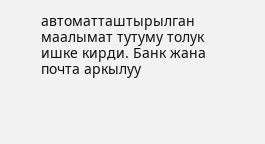автоматташтырылган маалымат тутуму толук ишке кирди. Банк жана почта аркылуу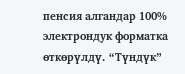пенсия алгандар 100% электрондук форматка өткөрүлдү. “Түндүк”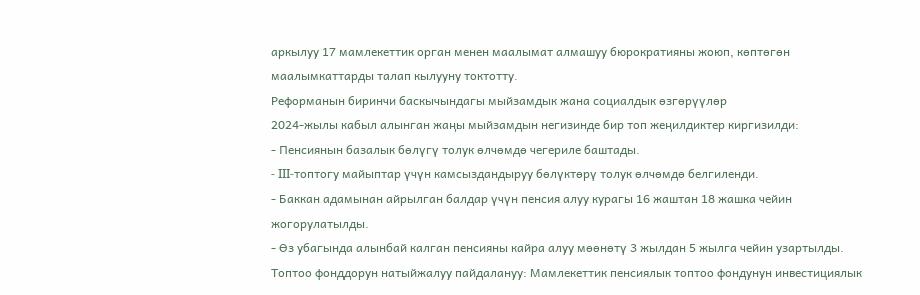аркылуу 17 мамлекеттик орган менен маалымат алмашуу бюрократияны жоюп, көптөгөн маалымкаттарды талап кылууну токтотту.
Реформанын биринчи баскычындагы мыйзамдык жана социалдык өзгөрүүлөр
2024-жылы кабыл алынган жаңы мыйзамдын негизинде бир топ жеңилдиктер киргизилди:
- Пенсиянын базалык бөлүгү толук өлчөмдө чегериле баштады.
- III-топтогу майыптар үчүн камсыздандыруу бөлүктөрү толук өлчөмдө белгиленди.
- Баккан адамынан айрылган балдар үчүн пенсия алуу курагы 16 жаштан 18 жашка чейин жогорулатылды.
- Өз убагында алынбай калган пенсияны кайра алуу мөөнөтү 3 жылдан 5 жылга чейин узартылды.
Топтоо фонддорун натыйжалуу пайдалануу: Мамлекеттик пенсиялык топтоо фондунун инвестициялык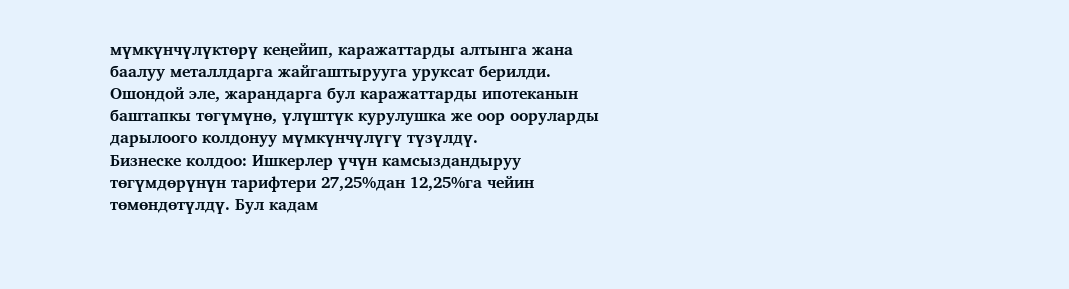мүмкүнчүлүктөрү кеңейип, каражаттарды алтынга жана баалуу металлдарга жайгаштырууга уруксат берилди. Ошондой эле, жарандарга бул каражаттарды ипотеканын баштапкы төгүмүнө, үлүштүк курулушка же оор ооруларды дарылоого колдонуу мүмкүнчүлүгү түзүлдү.
Бизнеске колдоо: Ишкерлер үчүн камсыздандыруу төгүмдөрүнүн тарифтери 27,25%дан 12,25%га чейин төмөндөтүлдү. Бул кадам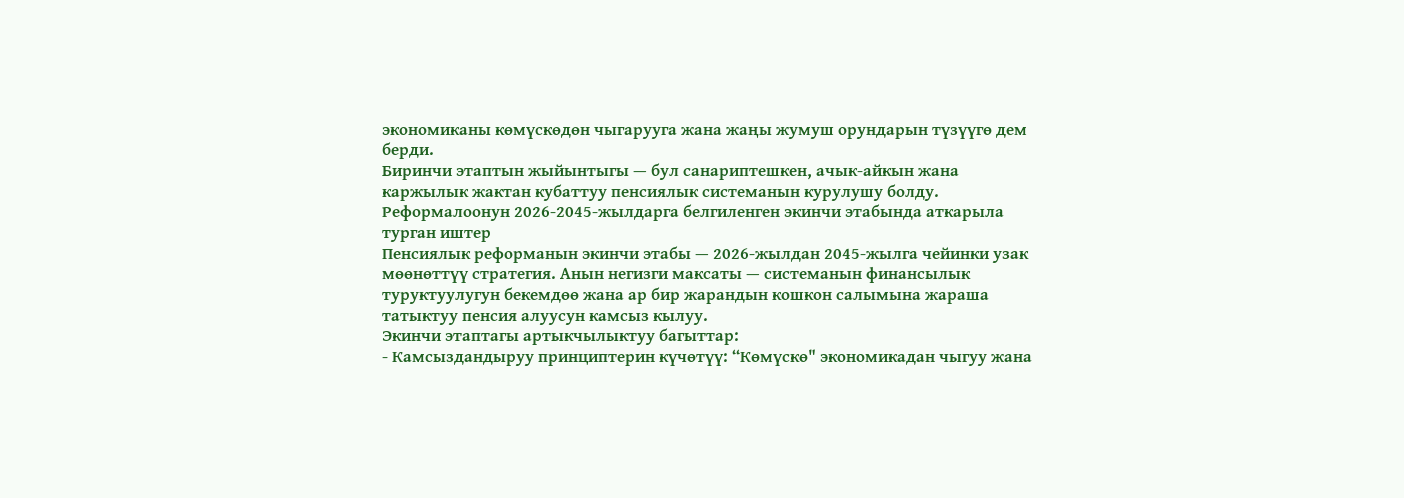экономиканы көмүскөдөн чыгарууга жана жаңы жумуш орундарын түзүүгө дем берди.
Биринчи этаптын жыйынтыгы — бул санариптешкен, ачык-айкын жана каржылык жактан кубаттуу пенсиялык системанын курулушу болду.
Реформалоонун 2026-2045-жылдарга белгиленген экинчи этабында аткарыла турган иштер
Пенсиялык реформанын экинчи этабы — 2026-жылдан 2045-жылга чейинки узак мөөнөттүү стратегия. Анын негизги максаты — системанын финансылык туруктуулугун бекемдөө жана ар бир жарандын кошкон салымына жараша татыктуу пенсия алуусун камсыз кылуу.
Экинчи этаптагы артыкчылыктуу багыттар:
- Камсыздандыруу принциптерин күчөтүү: “Көмүскө" экономикадан чыгуу жана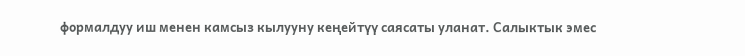формалдуу иш менен камсыз кылууну кеңейтүү саясаты уланат. Салыктык эмес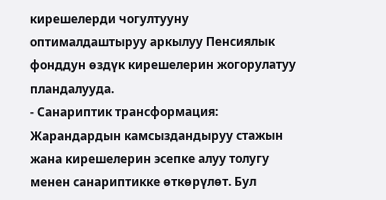кирешелерди чогултууну оптималдаштыруу аркылуу Пенсиялык фонддун өздүк кирешелерин жогорулатуу пландалууда.
- Санариптик трансформация: Жарандардын камсыздандыруу стажын жана кирешелерин эсепке алуу толугу менен санариптикке өткөрүлөт. Бул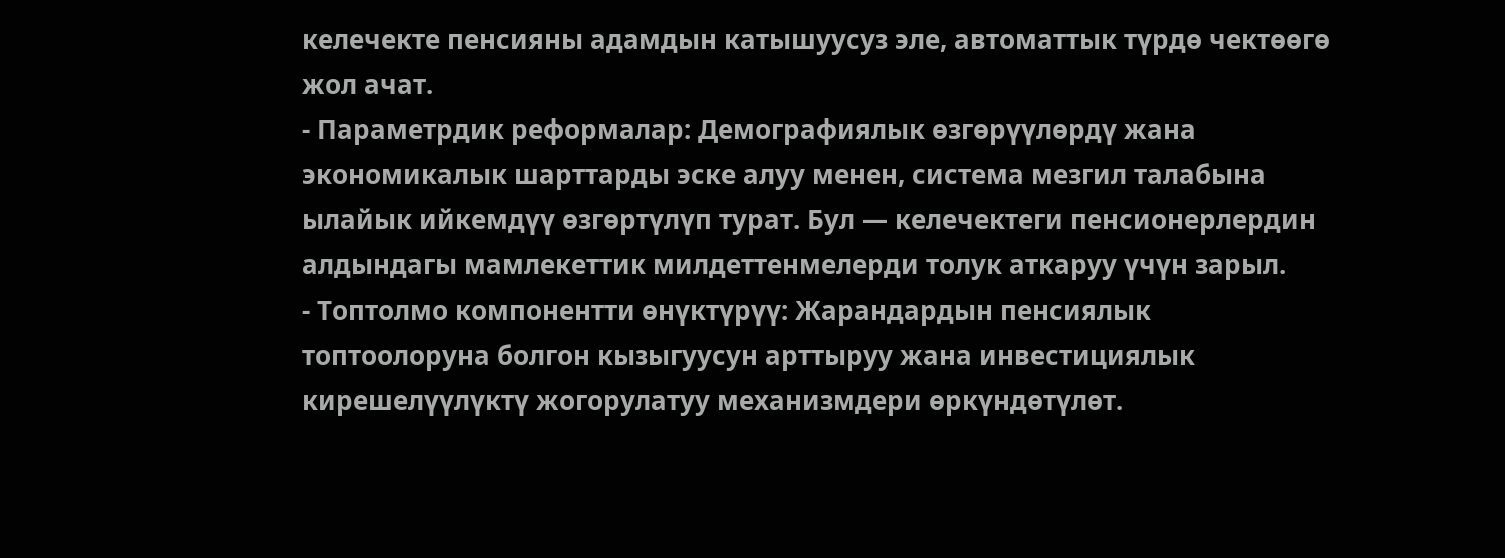келечекте пенсияны адамдын катышуусуз эле, автоматтык түрдө чектөөгө жол ачат.
- Параметрдик реформалар: Демографиялык өзгөрүүлөрдү жана экономикалык шарттарды эске алуу менен, система мезгил талабына ылайык ийкемдүү өзгөртүлүп турат. Бул — келечектеги пенсионерлердин алдындагы мамлекеттик милдеттенмелерди толук аткаруу үчүн зарыл.
- Топтолмо компонентти өнүктүрүү: Жарандардын пенсиялык топтоолоруна болгон кызыгуусун арттыруу жана инвестициялык кирешелүүлүктү жогорулатуу механизмдери өркүндөтүлөт.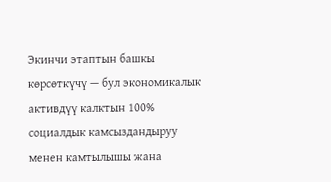Экинчи этаптын башкы көрсөткүчү — бул экономикалык активдүү калктын 100% социалдык камсыздандыруу менен камтылышы жана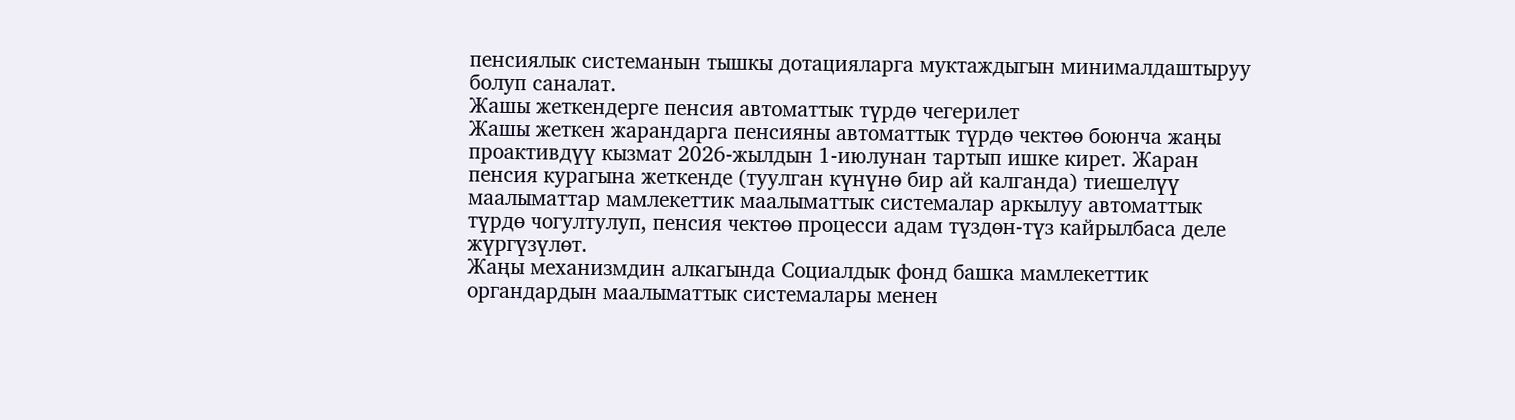пенсиялык системанын тышкы дотацияларга муктаждыгын минималдаштыруу болуп саналат.
Жашы жеткендерге пенсия автоматтык түрдө чегерилет
Жашы жеткен жарандарга пенсияны автоматтык түрдө чектөө боюнча жаңы проактивдүү кызмат 2026-жылдын 1-июлунан тартып ишке кирет. Жаран пенсия курагына жеткенде (туулган күнүнө бир ай калганда) тиешелүү маалыматтар мамлекеттик маалыматтык системалар аркылуу автоматтык түрдө чогултулуп, пенсия чектөө процесси адам түздөн-түз кайрылбаса деле жүргүзүлөт.
Жаңы механизмдин алкагында Социалдык фонд башка мамлекеттик органдардын маалыматтык системалары менен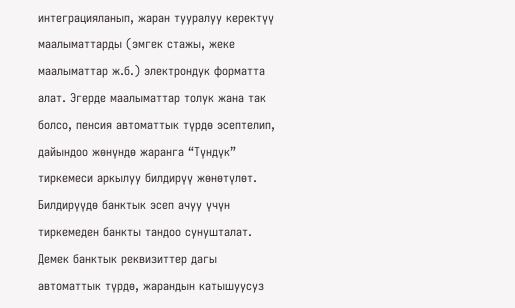интеграцияланып, жаран тууралуу керектүү маалыматтарды (эмгек стажы, жеке маалыматтар ж.б.) электрондук форматта алат. Эгерде маалыматтар толук жана так болсо, пенсия автоматтык түрдө эсептелип, дайындоо жөнүндө жаранга “Түндүк” тиркемеси аркылуу билдирүү жөнөтүлөт. Билдирүүдө банктык эсеп ачуу үчүн тиркемеден банкты тандоо сунушталат. Демек банктык реквизиттер дагы автоматтык түрдө, жарандын катышуусуз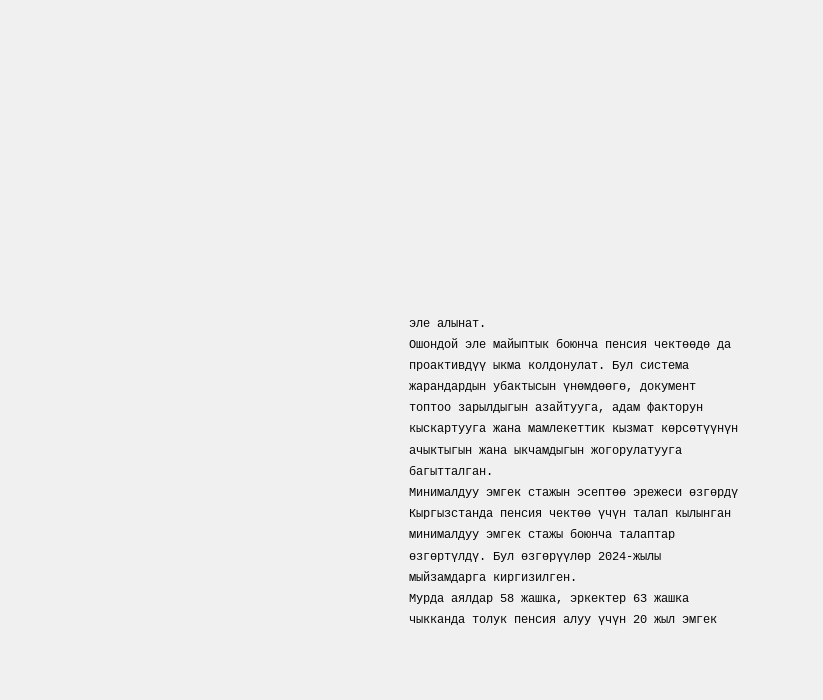эле алынат.
Ошондой эле майыптык боюнча пенсия чектөөдө да проактивдүү ыкма колдонулат. Бул система жарандардын убактысын үнөмдөөгө, документ топтоо зарылдыгын азайтууга, адам факторун кыскартууга жана мамлекеттик кызмат көрсөтүүнүн ачыктыгын жана ыкчамдыгын жогорулатууга багытталган.
Минималдуу эмгек стажын эсептөө эрежеси өзгөрдү
Кыргызстанда пенсия чектөө үчүн талап кылынган минималдуу эмгек стажы боюнча талаптар өзгөртүлдү. Бул өзгөрүүлөр 2024-жылы мыйзамдарга киргизилген.
Мурда аялдар 58 жашка, эркектер 63 жашка чыкканда толук пенсия алуу үчүн 20 жыл эмгек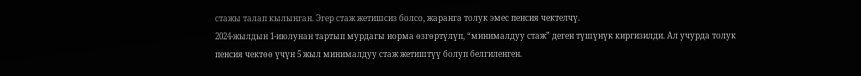стажы талап кылынган. Эгер стаж жетишсиз болсо, жаранга толук эмес пенсия чектелчү.
2024-жылдын 1-июлунан тартып мурдагы норма өзгөртүлүп, “минималдуу стаж” деген түшүнүк киргизилди. Ал учурда толук пенсия чектөө үчүн 5 жыл минималдуу стаж жетиштүү болуп белгиленген.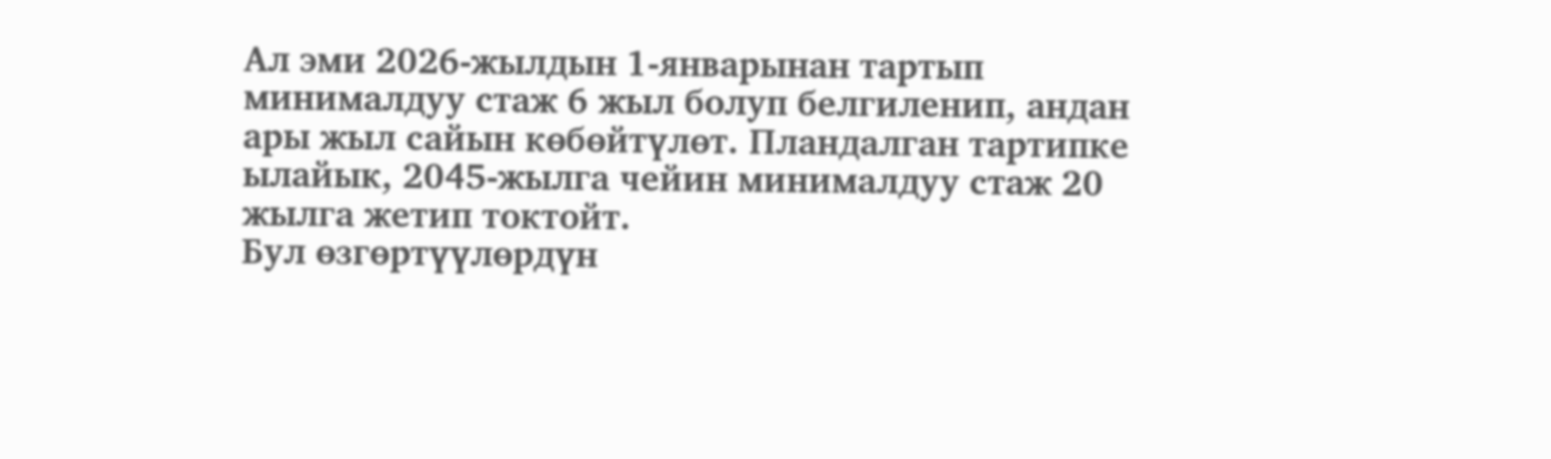Ал эми 2026-жылдын 1-январынан тартып минималдуу стаж 6 жыл болуп белгиленип, андан ары жыл сайын көбөйтүлөт. Пландалган тартипке ылайык, 2045-жылга чейин минималдуу стаж 20 жылга жетип токтойт.
Бул өзгөртүүлөрдүн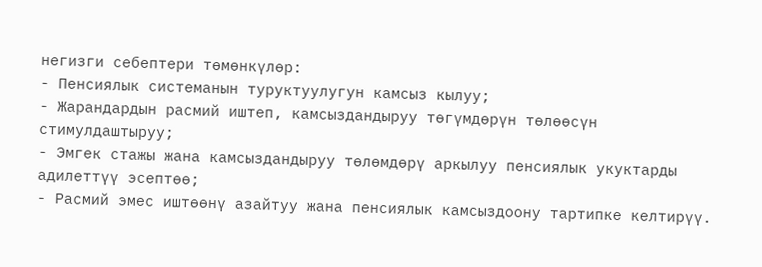негизги себептери төмөнкүлөр:
- Пенсиялык системанын туруктуулугун камсыз кылуу;
- Жарандардын расмий иштеп, камсыздандыруу төгүмдөрүн төлөөсүн стимулдаштыруу;
- Эмгек стажы жана камсыздандыруу төлөмдөрү аркылуу пенсиялык укуктарды адилеттүү эсептөө;
- Расмий эмес иштөөнү азайтуу жана пенсиялык камсыздоону тартипке келтирүү.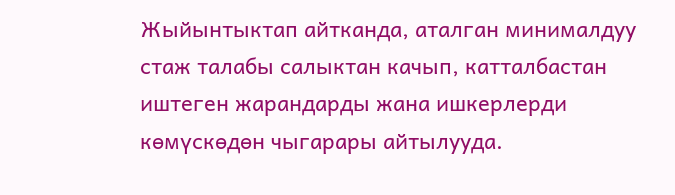Жыйынтыктап айтканда, аталган минималдуу стаж талабы салыктан качып, катталбастан иштеген жарандарды жана ишкерлерди көмүскөдөн чыгарары айтылууда.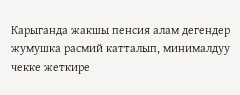Карыганда жакшы пенсия алам дегендер жумушка расмий катталып, минималдуу чекке жеткире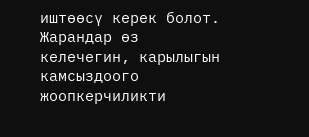иштөөсү керек болот. Жарандар өз келечегин, карылыгын камсыздоого жоопкерчиликти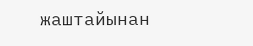жаштайынан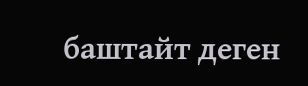баштайт деген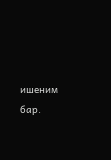ишеним бар.